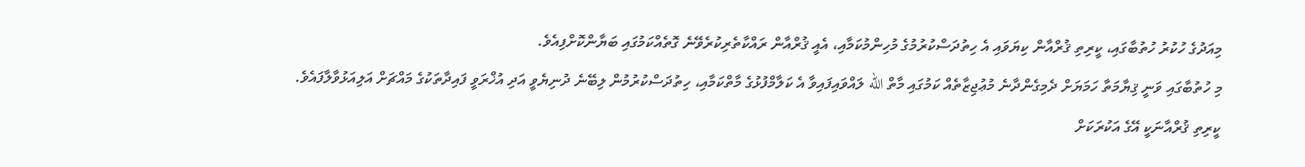މިއަދުގެ ހުކުރު ހުތުބާގައި، ކީރިތި ޤުރްއާން ކިޔަވައި އެ ހިތުދަސްކުރުމުގެ މުހިންމުކަމާއި، އެއީ ޤުރްއާން ރައްކާތެރިކުރެވޭނެ ގޮތެއްކަމުގައި ބަޔާންކޮށްފިއެވެ.
މި ހުތުބާގައި ވަނީ ޤިޔާމަތާ ހަމަޔަށް ދެމިގެންދާނެ މުޢުޖިޒާތެއް ކަމުގައި މާތް الله ލައްވައިފައިވާ އެ ކަލާމްފުޅުގެ މާތްކަމާއި، ހިތުދަސްކުރުމުން ލިބޭނެ ދުނިޔެވީ އަދި އުޚްރަވީ ފައިދާތަކުގެ މައްޗަށް އަލިއަޅުވާލާފައެވެ.
ކީރިތި ޤުރްއާނަކީ އޭގެ އަކުރަކަށް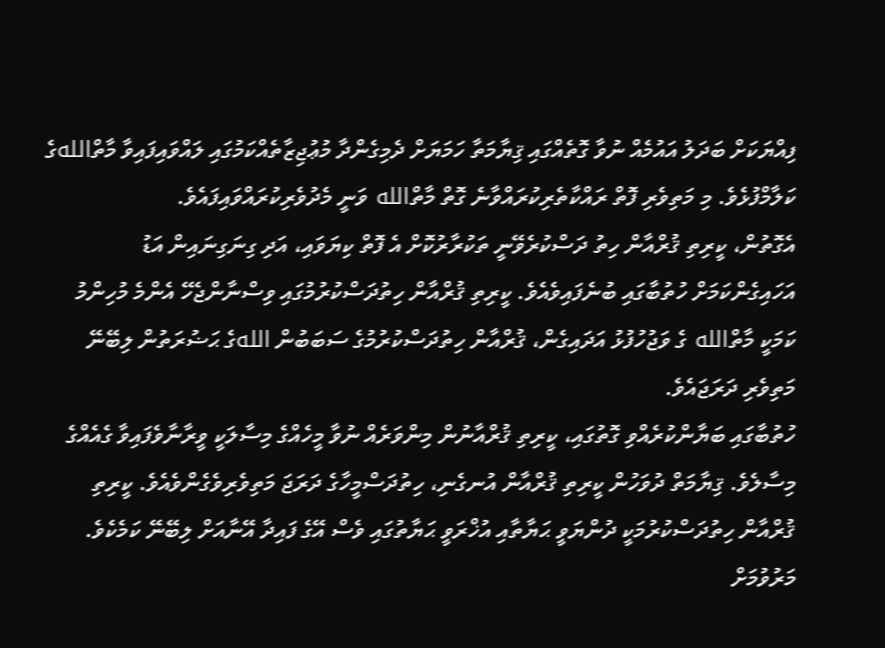ފިއްޔަކަށް ބަދަލު އައުމެއް ނުވާ ގޮތެއްގައި ޤިޔާމަތާ ހަމަޔަށް ދެމިގެންދާ މުޢުޖިޒާތެއްކަމުގައި ލައްވައިފައިވާ މާތްاللهގެ ކަލާމްފުޅެވެ. މި މަތިވެރި ފޮތް ރައްކާތެރިކުރައްވާނެ ގޮތް މާތްالله ވަނީ މެދުވެރިކުރައްވައިފައެވެ.
އެގޮތުން، ކީރިތި ޤުރްއާން ހިތު ދަސްކުރެވޭނީ ތަކުރާރުކޮށް އެ ފޮތް ކިޔަވައި، އަދި ގިނަގިނައިން އަޑު އަހައިގެންކަމަށް ހުތުބާގައި ބުނެފައިވެއެވެ. ކީރިތި ޤުރްއާން ހިތުދަސްކުރުމުގައި ވިސްނާންޖެހޭ އެންމެ މުހިންމު ކަމަކީ މާތްالله ގެ ވަޖުހުފުޅު އަދައިގެން، ޤުރްއާން ހިތުދަސްކުރުމުގެ ސަބަބުން اللهގެ ޙަޟުރަތުން ލިބޭނޭ މަތިވެރި ދަރަޖައެވެ.
ހުތުބާގައި ބަޔާންކުރެއްވި ގޮތުގައި، ކީރިތި ޤުރްއާނުން މިންވަރެއް ނުވާ މީހެއްގެ މިސާލަކީ ވީރާނާވެފައިވާ ގެއެއްގެ މިސާލެވެ. ޤިޔާމަތް ދުވަހުން ކީރިތި ޤުރްއާން އުނގެނި، ހިތުދަސްމީހާގެ ދަރަޖަ މަތިވެރިވެގެންވެއެވެ. ކީރިތި ޤުރްއާން ހިތުދަސްކުރުމަކީ ދުންޔަވީ ޙަޔާތާއި އުޚްރަވީ ޙަޔާތުގައި ވެސް އޭގެ ފައިދާ އޭނާއަށް ލިބޭނޭ ކަމެކެވެ. މަރުވުމަށް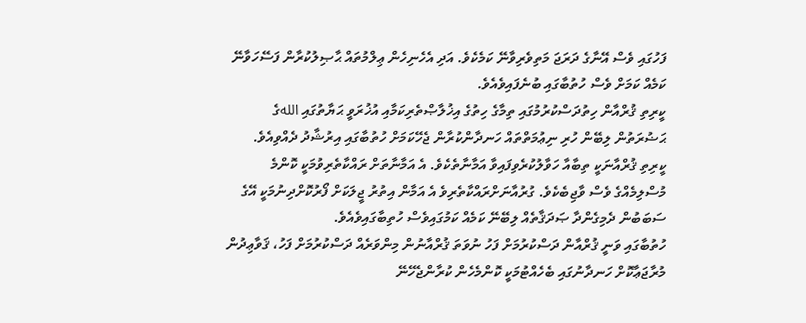ފަހުގައި ވެސް އޭނާގެ ދަރަޖަ މަތިވެރިވާނޭ ކަމެކެވެ. އަދި އެހެނިހެން ޢިލްމުތައް ޙާޞިލުކުރާން ފަސޭހަވާނޭ ކަމެއް ކަމަށް ވެސް ހުތުބާގައި ބުނެފައިވެއެވެ.
ކީރިތި ޤުރްއާން ހިތުދަސްކުރުމުގައި ތިމާގެ ހިތުގެ އިޚުލާޞްތެރިކަމާއި އުޚުރަވީ ޙަޔާތުގައި اللهގެ ޙަޟުރަތުން ލިބޭން ހުރި ނިޢުމަތްތައް ހަނދާންކުރާން ޖެހޭކަމަށް ހުތުބާގައި އިރުޝާދު ދެއްވިއެވެ. ކީރިތި ޤުރްއާނަކީ ތިބާއާ ހަވާލުކުރެވިފައިވާ އަމާނާތެކެވެ. އެ އަމާނާތަށް ރައްކާތެރިވުމަކީ ކޮންމެ މުސްލިމެއްގެ ވެސް ވާޖިބެކެވެ. ގުރުއާނަށްރައްކާތެރިވެ އެ އަމާން އިތުރު ޖީލަކަށް ފޯރުކޮށްދިނުމަކީ އޭގެ ސަބަބުން ދެމިގެންދާ ޞަދަޤާތެއް ލިބޭނޭ ކަމެއް ކަމުގައިވެސް ހުތިބާގައިވެއެވެ.
ހުތުބާގައި ވަނީ ޤުރްއާން ދަސްކުރުމަށް ފަހު ނުވަތަ ޤުރްއާނުން މިންވަރެއް ދަސްކުރުމަށް ފަހު، ޤަވާޢިދުން މުރާޖަޢާކޮށް ހަނދާނުގައި ބެހެއްޓުމަކީ ކޮންމެހެން ކުރާންޖެހޭނޭ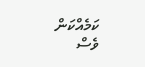ކަމެއްކަން ވެސް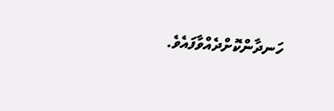ހަނދާންކޮށްދެއްވާފައެވެ.